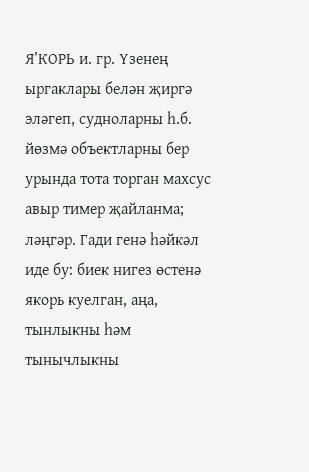Я’КОРЬ и. гр. Үзенең ыргаклары белән җиргә эләгеп, судноларны һ.б. йөзмә объектларны бер урында тота торган махсус авыр тимер җайланма; ләңгәр. Гади генә һәйкәл иде бу: биек нигез өстенә якорь куелган, аңа, тынлыкны һәм тынычлыкны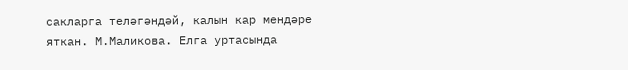сакларга теләгәндәй, калын кар мендәре яткан. М.Маликова. Елга уртасында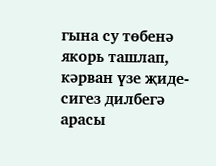гына су төбенә якорь ташлап, кәрван үзе җиде-сигез дилбегә арасы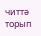читтә торып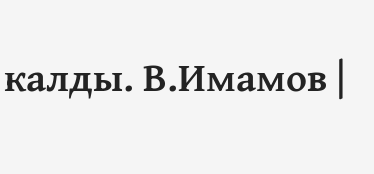калды. В.Имамов |